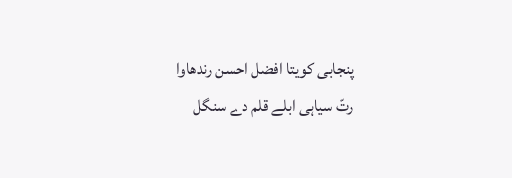پنجابی کویتا افضل احسن رندھاوا
رتّ سیاہی ابلے قلم دے سنگل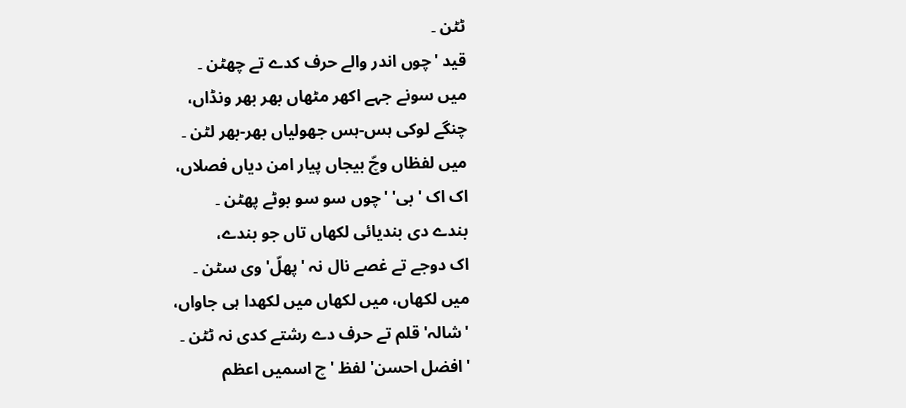ٹٹن ۔
قید 'چوں اندر والے حرف کدے تے چھٹن ۔
میں سونے جہے اکھر مٹھاں بھر بھر ونڈاں،
چنگے لوکی ہس-ہس جھولیاں بھر-بھر لٹن ۔
میں لفظاں وچّ بیجاں پیار امن دیاں فصلاں،
اک اک 'بی' 'چوں سو سو بوٹے پھٹن ۔
بندے دی بندیائی لکھاں تاں جو بندے،
اک دوجے تے غصے نال نہ 'پھلّ' وی سٹن ۔
میں لکھاں، میں لکھاں میں لکھدا ہی جاواں،
'شالہ' قلم تے حرف دے رشتے کدی نہ ٹٹن ۔
'افضل احسن' لفظ 'چ اسمیں اعظم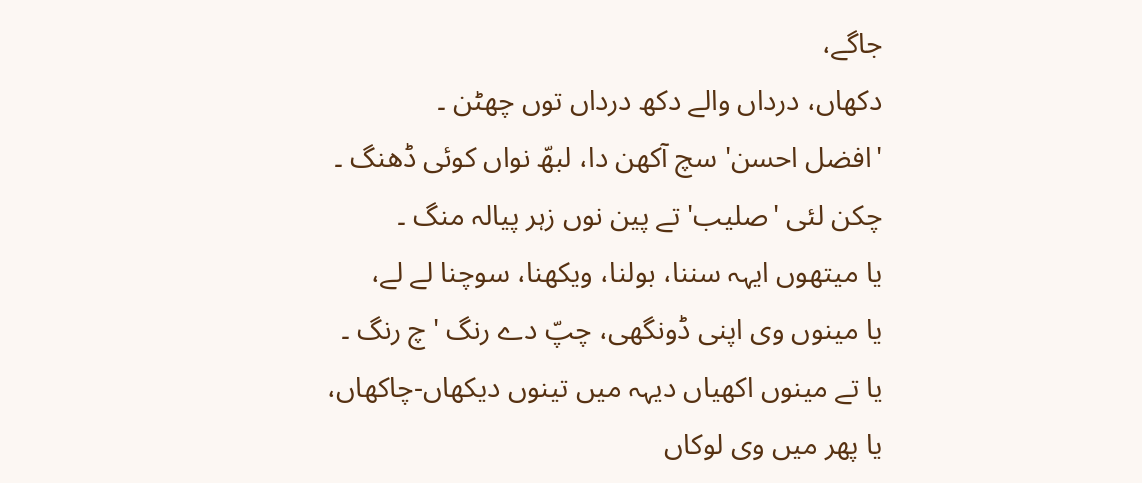جاگے،
دکھاں، درداں والے دکھ درداں توں چھٹن ۔
'افضل احسن' سچ آکھن دا، لبھّ نواں کوئی ڈھنگ ۔
چکن لئی 'صلیب' تے پین نوں زہر پیالہ منگ ۔
یا میتھوں ایہہ سننا، بولنا، ویکھنا، سوچنا لے لے،
یا مینوں وی اپنی ڈونگھی، چپّ دے رنگ 'چ رنگ ۔
یا تے مینوں اکھیاں دیہہ میں تینوں دیکھاں-چاکھاں،
یا پھر میں وی لوکاں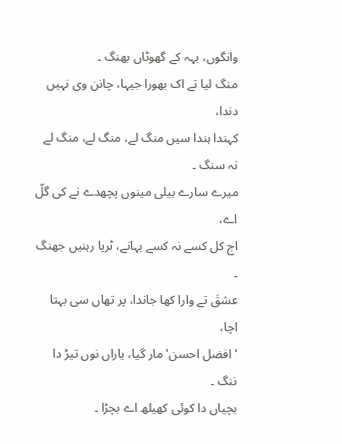وانگوں، بہہ کے گھوٹاں بھنگ ۔
منگ لیا تے اک بھورا جیہا، چانن وی نہیں دندا،
کہندا ہندا سیں منگ لے، منگ لے، منگ لے نہ سنگ ۔
میرے سارے بیلی مینوں پچھدے نے کی گلّ اے،
اج کل کسے نہ کسے بہانے، ٹریا رہنیں جھنگ ۔
عشقَ تے وارا کھا جاندا، پر تھاں سی بہتا اچا،
'افضل احسن' مار گیا، یاراں نوں تیڑ دا ننگ ۔
بچیاں دا کوئی کھیلھ اے بچڑا ۔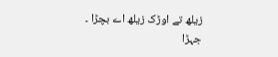زیلھ تے اوڑک زیلھ اے بچڑا ۔
جہڑا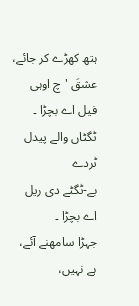ہتھ کھڑے کر جائے،
عشقَ 'چ اوہی فیل اے بچڑا ۔
ٹگٹاں والے پیدل ٹردے
بے-ٹگٹے دی ریل اے بچڑا ۔
جہڑا سامھنے آئے، ہے نہیں،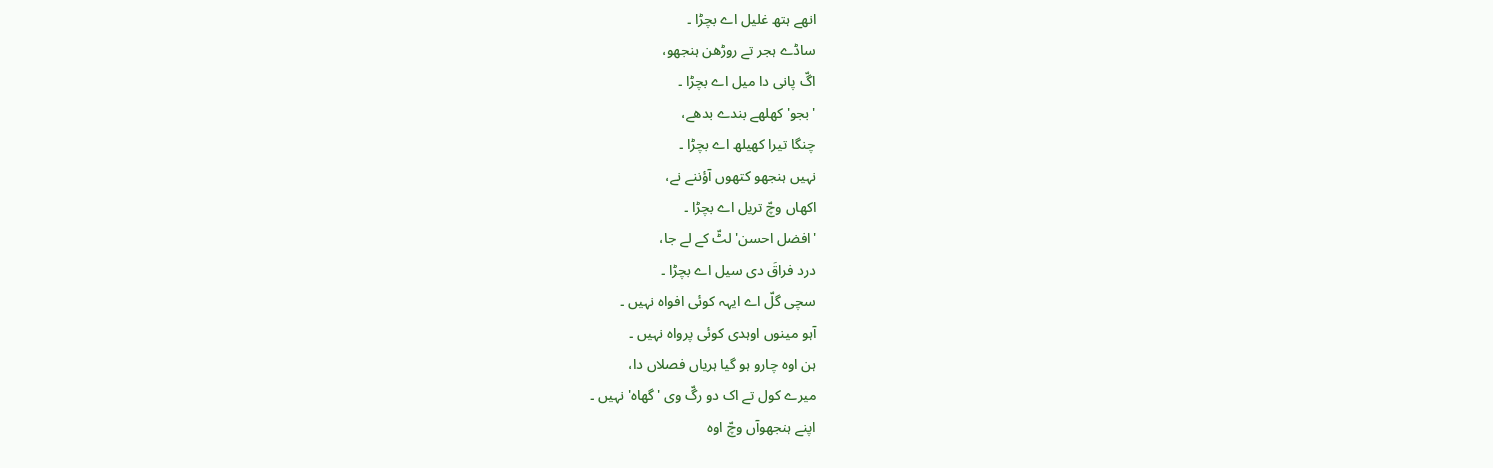انھے ہتھ غلیل اے بچڑا ۔
ساڈے ہجر تے روڑھن ہنجھو،
اگّ پانی دا میل اے بچڑا ۔
'بجو' کھلھے بندے بدھے،
چنگا تیرا کھیلھ اے بچڑا ۔
نہیں ہنجھو کتھوں آؤننے نے،
اکھاں وچّ تریل اے بچڑا ۔
'افضل احسن' لٹّ کے لے جا،
درد فراقَ دی سیل اے بچڑا ۔
سچی گلّ اے ایہہ کوئی افواہ نہیں ۔
آہو مینوں اوہدی کوئی پرواہ نہیں ۔
ہن اوہ چارو ہو گیا ہریاں فصلاں دا،
میرے کول تے اک دو رگّ وی 'گھاہ' نہیں ۔
اپنے ہنجھوآں وچّ اوہ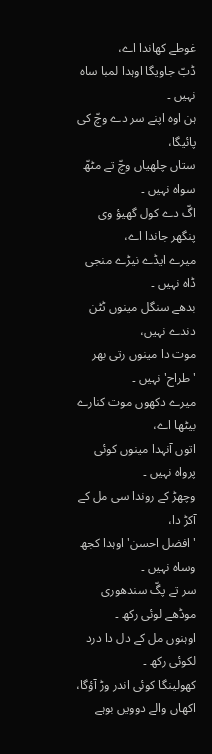غوطے کھاندا اے،
ڈبّ جاویگا اوہدا لمبا ساہ نہیں ۔
ہن اوہ اپنے سر دے وچّ کی پائیگا،
ستاں چلھیاں وچّ تے مٹھّ سواہ نہیں ۔
اگّ دے کول گھیؤ وی پنگھر جاندا اے،
میرے ایڈے نیڑے منجی ڈاہ نہیں ۔
بدھے سنگل مینوں ٹٹن دندے نہیں،
موت دا مینوں رتی بھر 'طراح' نہیں ۔
میرے دکھوں موت کنارے بیٹھا اے،
اتوں آنہدا مینوں کوئی پرواہ نہیں ۔
وچھڑ کے روندا سی مل کے آکڑ دا،
'افضل احسن' اوہدا کجھ وساہ نہیں ۔
سر تے پگّ سندھوری موڈھے لوئی رکھ ۔
اوہنوں مل کے دل دا درد لکوئی رکھ ۔
کھولینگا کوئی اندر وڑ آؤگا،
اکھاں والے دوویں بوہے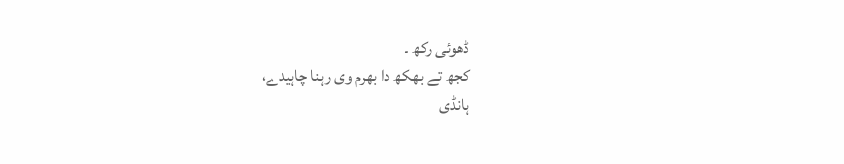ڈھوئی رکھ ۔
کجھ تے بھکھ دا بھرم وی رہنا چاہیدے،
ہانڈی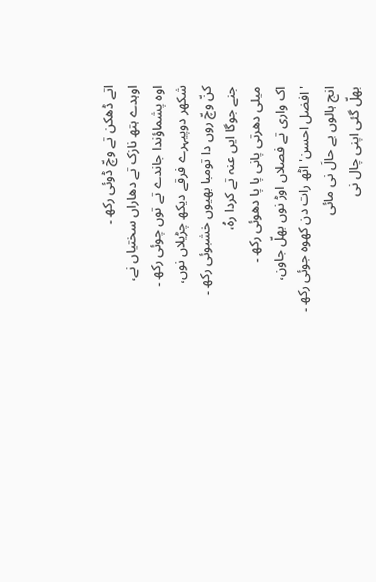اتے ڈھکن تے وچّ ڈوئی رکھ ۔
اوہدے ہتھ نازک تے دھاراں سختیاں نے،
اوہ پشماؤندا جاندے تے توں چوئی رکھ ۔
شکھر دوپیہرے فرقے دیکھ چڑیلاں نوں،
کنّ وچّ روں دا تومبا بھیوں خشبوئی رکھ ۔
جنے جوگا ایں عنہ تے کردا رہُ،
میلی دھرتی پانی پا پا دھوئی رکھ ۔
اک واری تے فصلاں اوڑ نوں بھلّ جاون،
'افضل احسن' اٹھ رات دن کھوہ جوئی رکھ ۔
انج ہالوں بے حالَ نی مائی
بھلّ گئی اپنی چال نی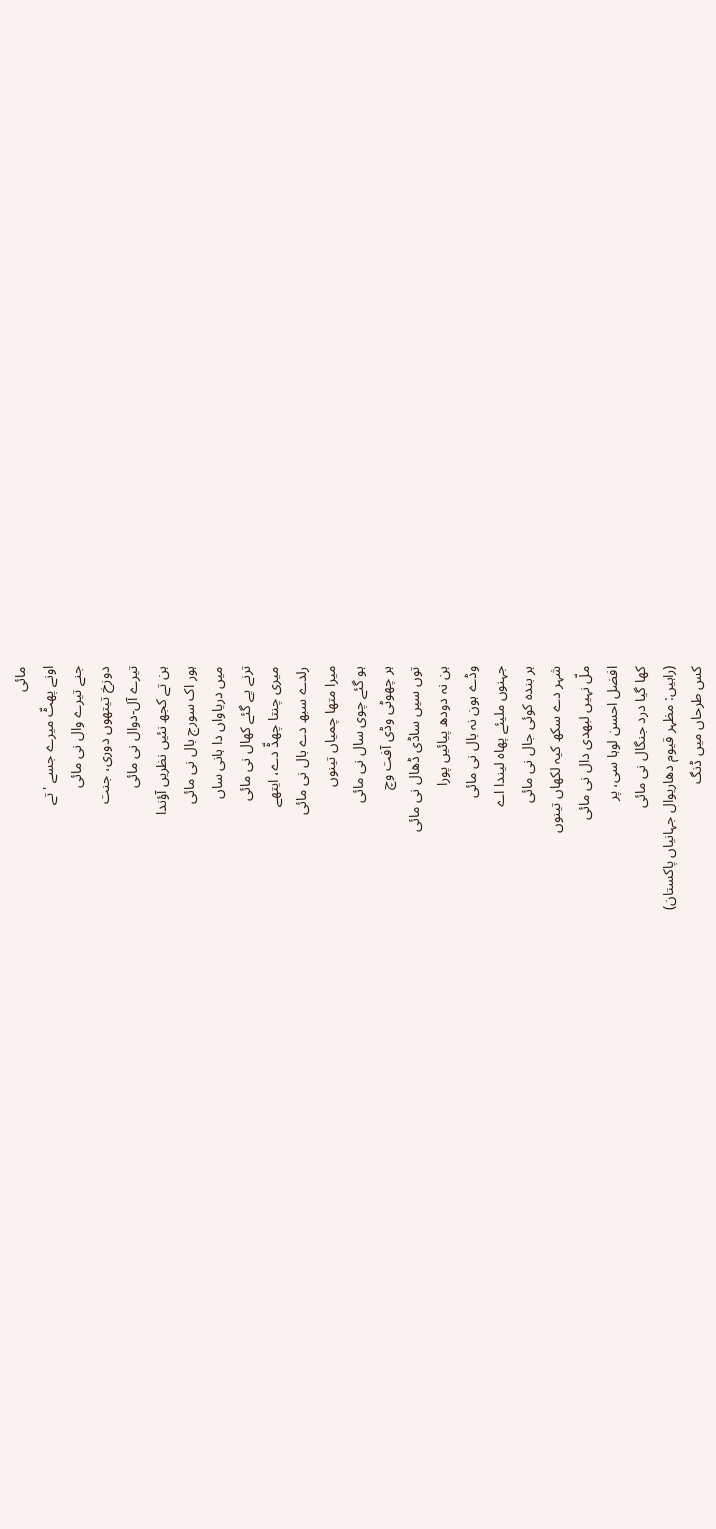مائی
اونے پھٹّ میرے جسے 'تے
جنے تیرے وال نی مائی
دوزخ تیتھوں دوری، جنت
تیرے آل-دوال نی مائی
ہن تے کجھ نئیں نظریں آؤندا
ہور اک سورج بال نی مائی
میں دریاواں دا ہانی ساں
ترنے پے گئے کھال نی مائی
میری چنتا چھڈّ دے، ایتھے
رلدے سبھ دے بال نی مائی
میرا متھا چمیاں تینوں
ہو گئے چوی سال نی مائی
ہر چھوٹی وڈی آفت وچ
توں سیں ساڈی ڈھال نی مائی
ہن نہ دودھ پیائیں پورا
وڈے ہون نہ بال نی مائی
جہنوں ملیئے پھاہ لیندا اے
ہر بندہ کوئی جال نی مائی
شہر دے سکھ کیہ لکھاں تینوں
ملّ نہیں لبھدی دال نی مائی
افضل احسن لوہا سی، پر
کھا گیا درد جنگال نی مائی
(راہیں: مظہر قیوم دھاریوال جہانیاں پاکستان)
کس طرحاں میں ڈنگ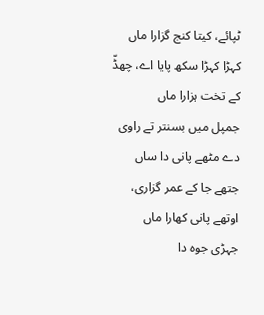ٹپائے، کیتا کنج گزارا ماں
کہڑا کہڑا سکھ پایا اے، چھڈّ کے تخت ہزارا ماں
جمپل میں بسنتر تے راوی دے مٹھے پانی دا ساں
جتھے جا کے عمر گزاری، اوتھے پانی کھارا ماں
جہڑی جوہ دا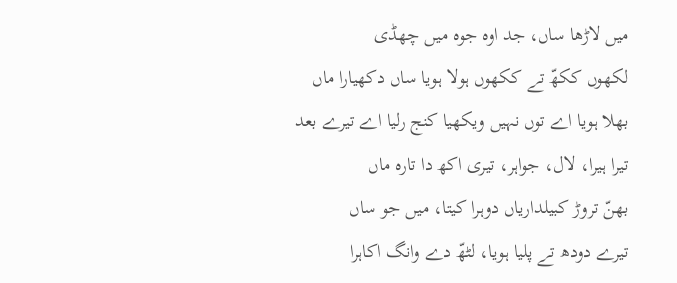میں لاڑھا ساں، جد اوہ جوہ میں چھڈی
لکھوں ککھّ تے ککھوں ہولا ہویا ساں دکھیارا ماں
بھلا ہویا اے توں نہیں ویکھیا کنج رلیا اے تیرے بعد
تیرا ہیرا، لال، جواہر، تیری اکھ دا تارہ ماں
بھنّ تروڑ کبیلداریاں دوہرا کیتا، میں جو ساں
تیرے دودھ تے پلیا ہویا، لٹھّ دے وانگ اکاہرا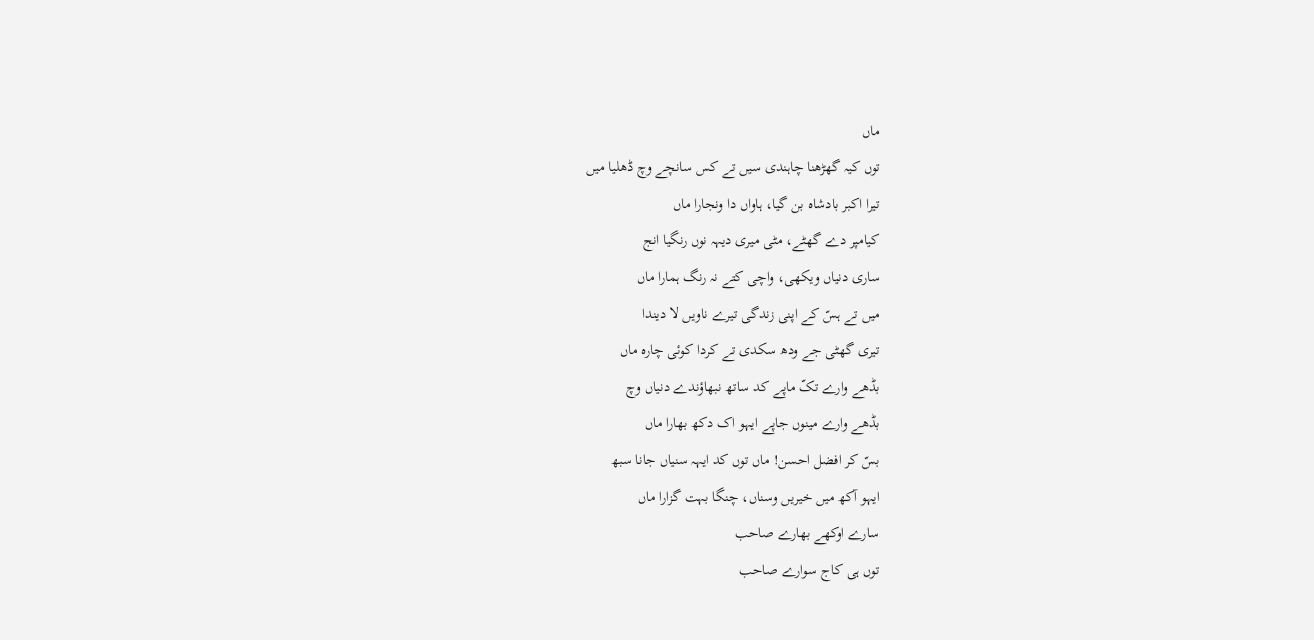ماں
توں کیہ گھڑھنا چاہندی سیں تے کس سانچے وچ ڈھلیا میں
تیرا اکبر بادشاہ بن گیا، ہاواں دا ونجارا ماں
کیامپر دے گھٹے، مٹی میری دیہہ نوں رنگیا انج
ساری دنیاں ویکھی، واچی کتے نہ رنگ ہمارا ماں
میں تے ہسّ کے اپنی زندگی تیرے ناویں لا دیندا
تیری گھٹی جے ودھ سکدی تے کردا کوئی چارہ ماں
بڈھے وارے تکّ ماپے کد ساتھ نبھاؤندے دنیاں وچ
بڈھے وارے مینوں جاپے ایہو اک دکھ بھارا ماں
بسّ کر افضل احسن! ماں توں کد ایہہ سنیاں جانا سبھ
ایہو آکھ میں خیریں وسناں، چنگا بہت گزارا ماں
سارے اوکھے بھارے صاحب
توں ہی کاج سوارے صاحب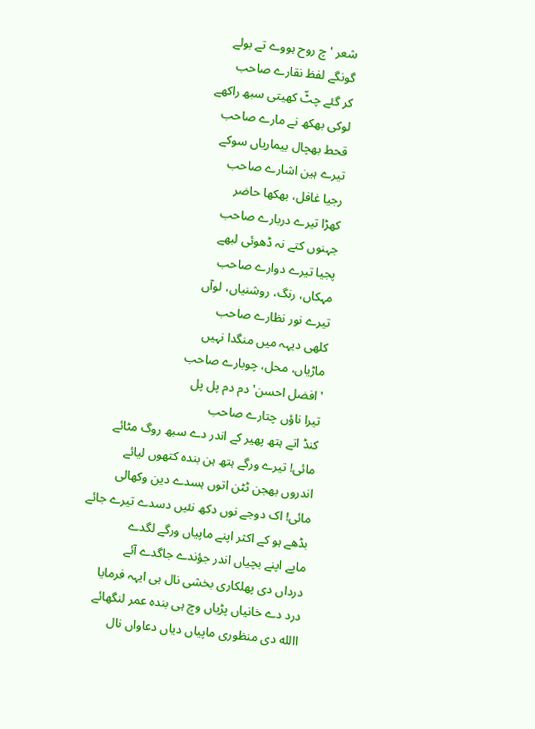شعر 'چ روح ہووے تے بولے
گونگے لفظ نقارے صاحب
کر گئے چٹّ کھیتی سبھ راکھے
لوکی بھکھ نے مارے صاحب
قحط بھچال بیماریاں سوکے
تیرے ہین اشارے صاحب
رجیا غافل، بھکھا حاضر
کھڑا تیرے دربارے صاحب
جہنوں کتے نہ ڈھوئی لبھے
پجیا تیرے دوارے صاحب
مہکاں، رنگ، روشنیاں، لوآں
تیرے نور نظارے صاحب
کلھی دیہہ میں منگدا نہیں
ماڑیاں، محل، چوبارے صاحب
'افضل احسن' دم دم پل پل
تیرا ناؤں چتارے صاحب
کنڈ اتے ہتھ پھیر کے اندر دے سبھ روگ مٹائے
مائی! تیرے ورگے ہتھ ہن بندہ کتھوں لیائے
اندروں بھجن ٹٹن اتوں ہسدے دین وکھالی
مائی! اک دوجے نوں دکھ نئیں دسدے تیرے جائے
بڈھے ہو کے اکثر اپنے ماپیاں ورگے لگدے
ماپے اپنے بچیاں اندر جؤندے جاگدے آئے
درداں دی پھلکاری بخشی نال ہی ایہہ فرمایا
درد دے خانیاں پڑیاں وچ ہی بندہ عمر لنگھائے
االله دی منظوری ماپیاں دیاں دعاواں نال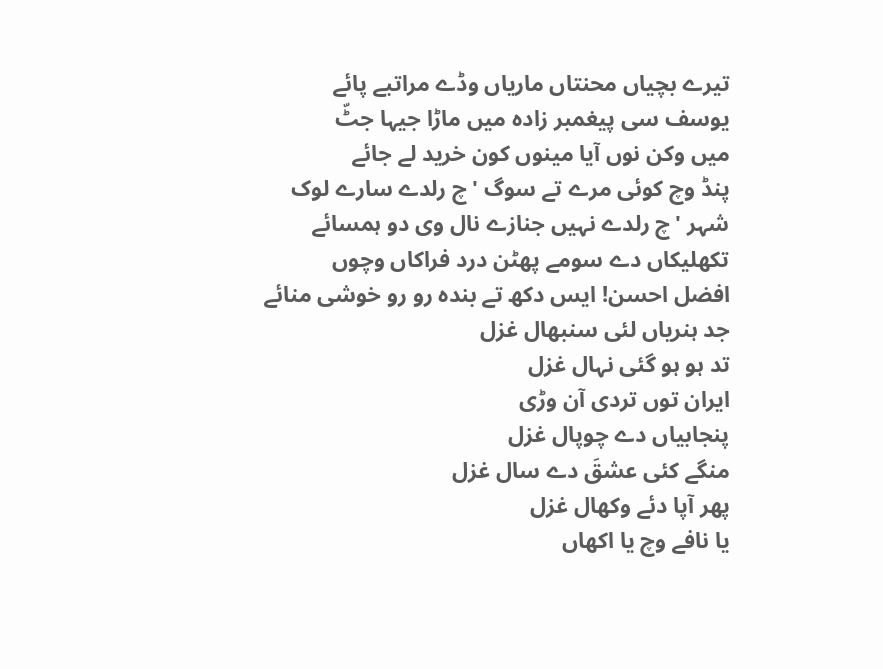تیرے بچیاں محنتاں ماریاں وڈے مراتبے پائے
یوسف سی پیغمبر زادہ میں ماڑا جیہا جٹّ
میں وکن نوں آیا مینوں کون خرید لے جائے
پنڈ وچ کوئی مرے تے سوگ 'چ رلدے سارے لوک
شہر 'چ رلدے نہیں جنازے نال وی دو ہمسائے
تکھلیکاں دے سومے پھٹن درد فراکاں وچوں
افضل احسن! ایس دکھ تے بندہ رو رو خوشی منائے
جد ہنریاں لئی سنبھال غزل
تد ہو ہو گئی نہال غزل
ایران توں تردی آن وڑی
پنجابیاں دے چوپال غزل
منگے کئی عشقَ دے سال غزل
پھر آپا دئے وکھال غزل
یا نافے وچ یا اکھاں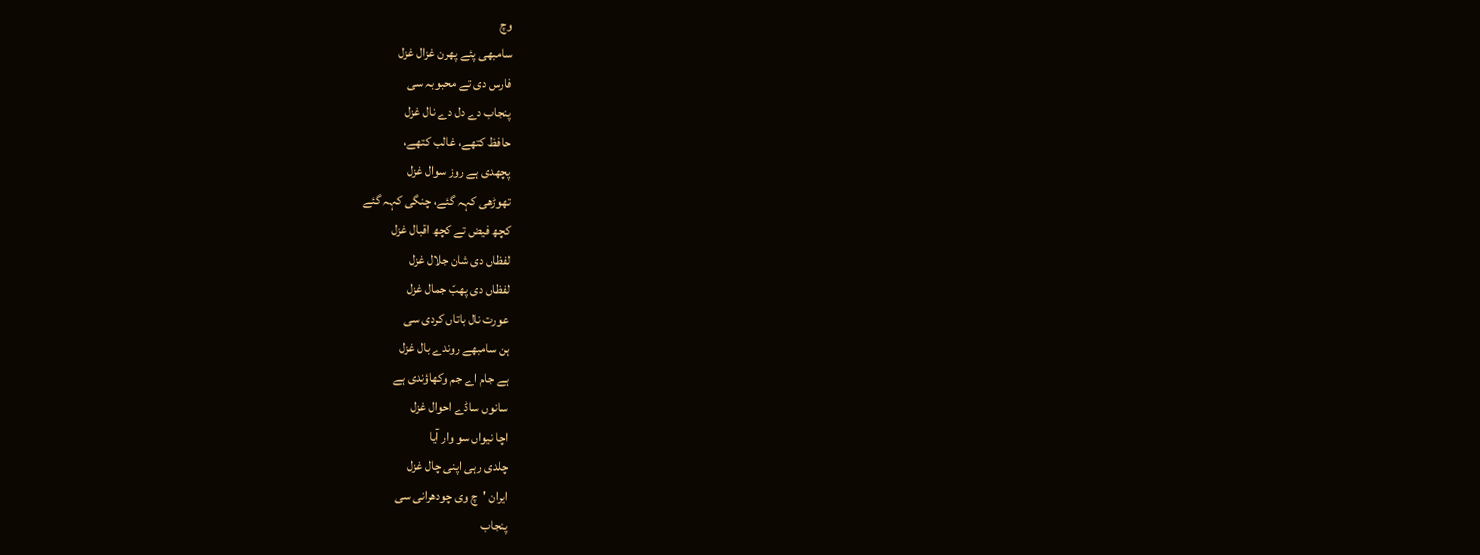وچ
سامبھی پئے پھرن غزال غزل
فارس دی تے محبوبہ سی
پنجاب دے دل دے نال غزل
حافظ کتھے، غالب کتھے،
پچھدی ہے روز سوال غزل
تھوڑھی کہہ گئے، چنگی کہہ گئے
کچھ فیض تے کچھ اقبال غزل
لفظاں دی شان جلال غزل
لفظاں دی پھبّ جمال غزل
عورت نال باتاں کردی سی
ہن سامبھے روندے بال غزل
ہے جام اے جم وکھاؤندی ہے
سانوں ساڈے احوال غزل
اچا نیواں سو وار آیا
چلدی رہی اپنی چال غزل
ایران 'چ وی چودھرانی سی
پنجاب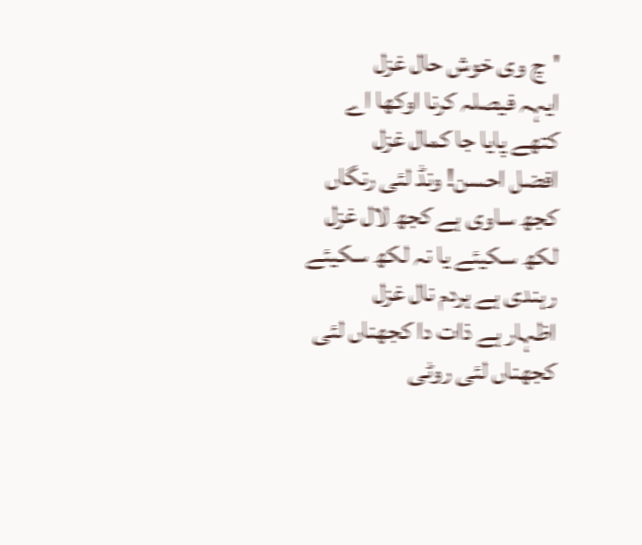'چ وی خوش حال غزل
ایہہ فیصلہ کرنا اوکھا اے
کتھے پایا جا کمال غزل
افضل احسن! ونڈ لئی رنگاں
کجھ ساوی ہے کجھ لال غزل
لکھ سکیئے یا نہ لکھ سکیئے
رہندی ہے ہردم نال غزل
اظہار ہے ذات دا کجھناں لئی
کجھناں لئی روٹی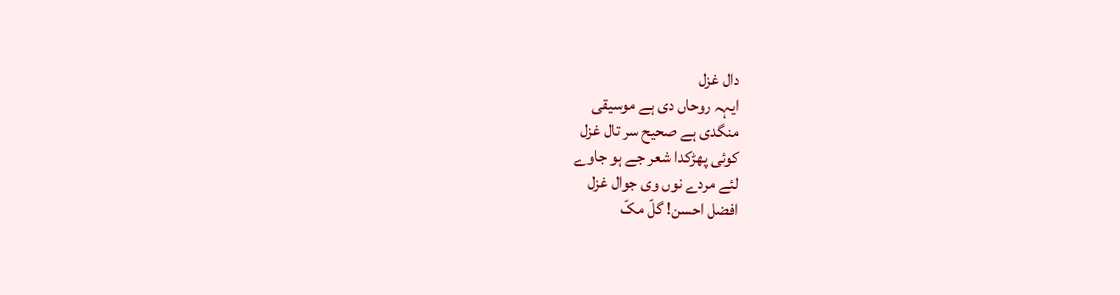دال غزل
ایہہ روحاں دی ہے موسیقی
منگدی ہے صحیح سر تال غزل
کوئی پھڑکدا شعر جے ہو جاوے
لئے مردے نوں وی جوال غزل
افضل احسن! گلّ مکّ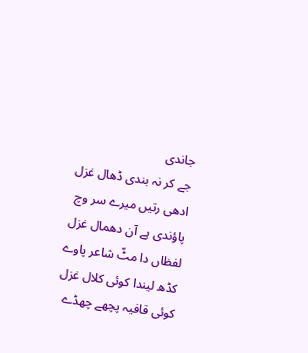جاندی
جے کر نہ بندی ڈھال غزل
ادھی رتیں میرے سر وچ
پاؤندی ہے آن دھمال غزل
لفظاں دا مٹّ شاعر پاوے
کڈھ لیندا کوئی کلال غزل
کوئی قافیہ پچھے چھڈے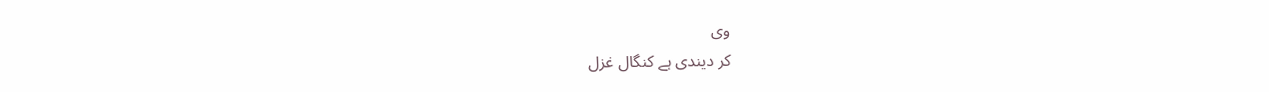وی
کر دیندی ہے کنگال غزل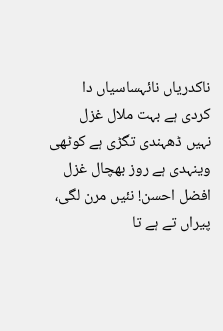ناکدریاں نائہساسیاں دا
کردی ہے بہت ملال غزل
نہیں ڈھہندی تگڑی ہے کوٹھی
وینہدی ہے روز بھچال غزل
افضل احسن! نئیں مرن لگی،
پیراں تے ہے تا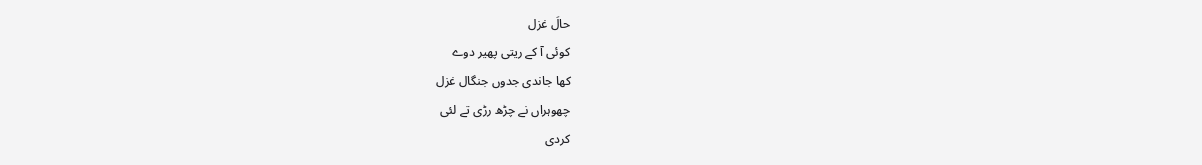حالَ غزل
کوئی آ کے ریتی پھیر دوے
کھا جاندی جدوں جنگال غزل
چھوہراں نے چڑھ رڑی تے لئی
کردی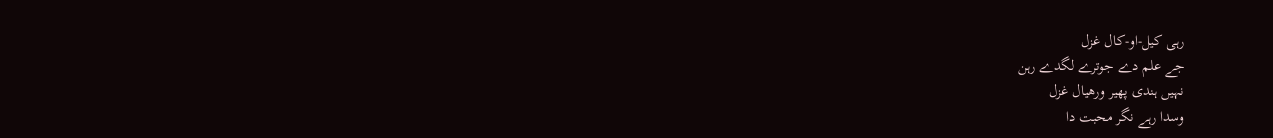رہی کیل-او-کال غزل
جے علم دے جوترے لگدے رہن
نہیں ہندی پھیر ورھیال غزل
وسدا رہے نگر محبت دا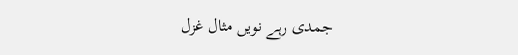جمدی رہے نویں مثال غزل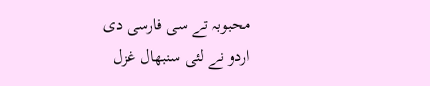محبوبہ تے سی فارسی دی
اردو نے لئی سنبھال غزل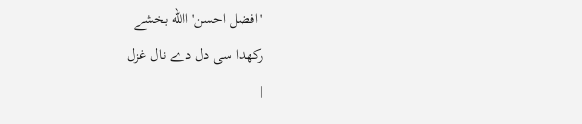'افضل احسن' االله بخشے
رکھدا سی دل دے نال غزل
|